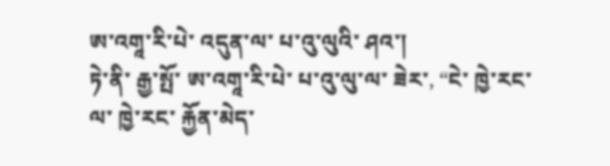ཨ་འགཱ་རི་པེ་ འདུན་ལ་ པ་འུ་ལུའི་ ཤའ་།
ཏེ་ནི་ རྒྱ་སྤོ་ ཨ་འགཱ་རི་པེ་ པ་འུ་ལུ་ལ་ ཟེར་, “ངེ་ ཁྱེ་རང་ལ་ ཁྱེ་རང་ རྐྱོན་མེད་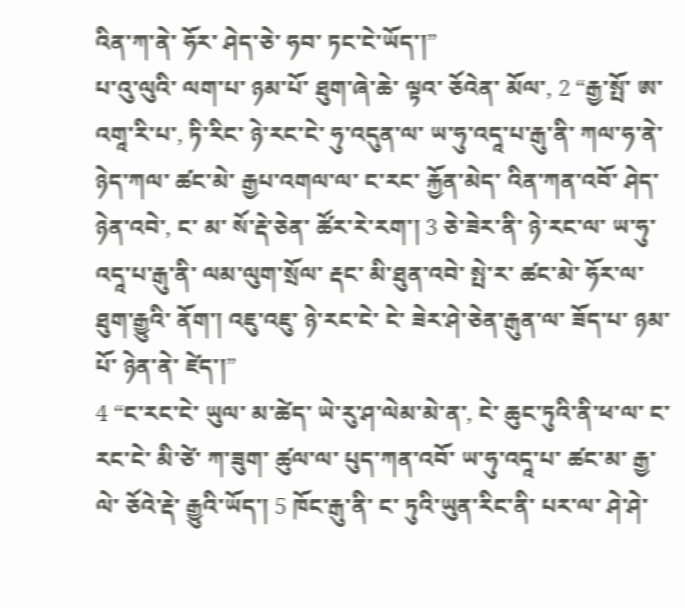འིན་ཀ་ནེ་ ཧོར་ ཤེད་ཅེ་ ཧབ་ ཏང་ངེ་ཡོད་།”
པ་འུ་ལུའི་ ལག་པ་ ཉམ་པོ་ ཐུག་ཞེ་ཆེ་ ལྟའ་ ཅོའེན་ མོལ་, 2 “རྒྱ་སྤོ་ ཨ་འགཱ་རི་པ་, ཏི་རིང་ ཉེ་རང་ངེ་ ཧུ་འདུན་ལ་ ཡ་ཧུ་འདཱ་པ་རྒུ་ནི་ ཀལ་ཧ་ནེ་ ཉེད་ཀལ་ ཚང་མེ་ རྒྱཔ་འགལ་ལ་ ང་རང་ རྐྱོན་མེད་ འིན་ཀན་འབོ་ ཤེད་ཉེན་འབེ་, ང་ མ་ སོ་རྡེ་ཅེན་ ཚོར་རེ་རག་། 3 ཅེ་ཟེར་ནི་ ཉེ་རང་ལ་ ཡ་ཧུ་འདཱ་པ་རྒུ་ནི་ ལམ་ལུག་སྲོལ་ རྡང་ མི་ཐུན་འབེ་ སྤེ་ར་ ཚང་མེ་ ཧོར་ལ་ ཐུག་རྒྱུའི་ ནོག་། འཇུ་འཇུ་ ཉེ་རང་ངེ་ ངེ་ ཟེར་ཤེ་ཅེན་རྒུན་ལ་ ཟོད་པ་ ཉམ་པོ་ ཉེན་ནེ་ ཛེད་།”
4 “ང་རང་ངེ་ ཡུལ་ མ་ཚེད་ ཡེ་རུ་ཤ་ལེམ་མེ་ན་, ངེ་ ཆུང་ཏུའི་ནི་ཕ་ལ་ ང་རང་ངེ་ མི་ཙེ་ ཀ་ཟུག་ ཚུལ་ལ་ པུད་ཀན་འབོ་ ཡ་ཧུ་འདཱ་པ་ ཚང་མ་ རྒྱ་ལེ་ ཅོའེ་རྡེ་ རྒྱུའི་ཡོད་། 5 ཁོང་རྒུ་ནི་ ང་ ཏུའི་ཡུན་རིང་ནི་ པར་ལ་ ཤེ་ཤེ་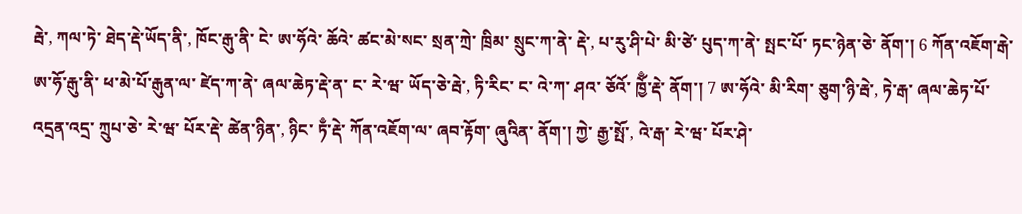རྦེ་, ཀལ་ཏེ་ ཐེད་རྡེ་ཡོད་ནི་, ཁོང་རྒུ་ནི་ ངེ་ ཨ་ཧོའེ་ ཆོའེ་ ཚང་མེ་སང་ སྲན་ཀྲེ་ ཁྲིམ་ སྲུང་ཀ་ནེ་ རྡེ་, པ་རུ་ཤི་པེ་ མི་ཙེ་ པུད་ཀ་ནེ་ སྤང་པོ་ ཏང་ཉེན་ཅེ་ ནོག་། 6 ཀོན་འཇོག་རྒེ་ ཨ་ཧོ་རྒུ་ནི་ ཕ་མེ་པོ་རྒུན་ལ་ ཛེད་ཀ་ནེ་ ཞལ་ཆེཏ་རྡེ་ན་ ང་ རེ་ཝ་ ཡོད་ཅེ་རྦེ་, ཏི་རིང་ ང་ འེ་ཀ་ ཤའ་ ཅོའོ་ ཁྱོྃ་རྡེ་ ནོག་། 7 ཨ་ཧོའེ་ མི་རིག་ ཅུག་ཉི་རྦེ་, ཏེ་རྒ་ ཞལ་ཆེཏ་པོ་ འདྲན་འདྲ་ ཀྲུཔ་ཅེ་ རེ་ཝ་ པོར་རྡེ་ ཚེན་ཉིན་, ཉིང་ ཏྃ་རྡེ་ ཀོན་འཇོག་ལ་ ཞབ་རྟོག་ ཞུའིན་ ནོག་། ཀྱེ་ རྒྱ་སྤོ་, འེ་རྒ་ རེ་ཝ་ པོར་ཤེ་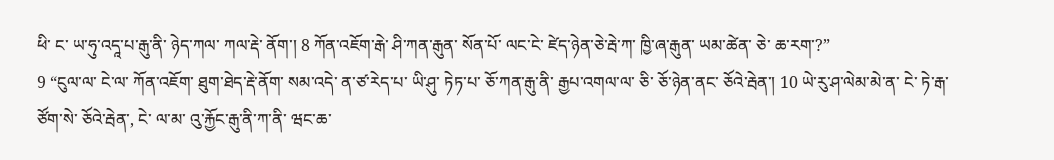ཕི་ ང་ ཡ་ཧུ་འདཱ་པ་རྒུ་ནི་ ཉེད་ཀལ་ ཀལ་རྡེ་ ནོག་། 8 ཀོན་འཇོག་རྒེ་ ཤི་ཀན་རྒུན་ སོན་པོ་ ལང་ངེ་ ཛེད་ཉེན་ཅེ་རྦེ་ཀ་ ཁྱི་ཞ་རྒུན་ ཡམ་ཚེན་ ཅེ་ ཆ་རག་?”
9 “ངུལ་ལ་ ངེ་ལ་ ཀོན་འཇོག་ ཐུག་ཐེད་རྡེ་ནོག་ སམ་འདེ་ ན་ཙ་རེད་པ་ ཡི་ཤུ་ ཏེཏ་པ་ ཅོ་ཀན་རྒུ་ནི་ རྒྱཔ་འགལ་ལ་ ཅི་ ཅོ་ཉེན་ནང་ ཅོའེ་རྦེན་། 10 ཡེ་རུ་ཤ་ལེམ་མེ་ན་ ངེ་ ཏེ་རྒ་ ཙོག་སེ་ ཅོའེ་རྦེན་, ངེ་ ལ་མ་ འུ་རྐྱོང་རྒུ་ནི་ཀ་ནི་ ཝང་ཆ་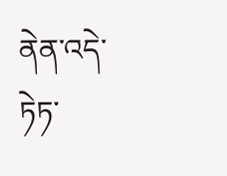ནེན་འདེ་ ཏེཏ་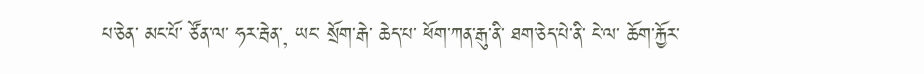པ་ཅེན་ མང་པོ་ ཙོན་ལ་ ཧར་རྦེན་, ཡང་ སྲོག་རྒེ་ ཆེད་པ་ ཕོག་ཀན་རྒུ་ནི་ ཐག་ཅེད་པེ་ནི་ ངེ་ལ་ ཆོག་རྐྱོར་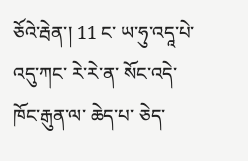ཅོའེ་རྦེན་། 11 ང་ ཡ་ཧུ་འདཱ་པེ་ འདུ་ཀང་ རེ་རེ་ན་ སོང་འདེ་ ཁོང་རྒུན་ལ་ ཆེད་པ་ ཅེད་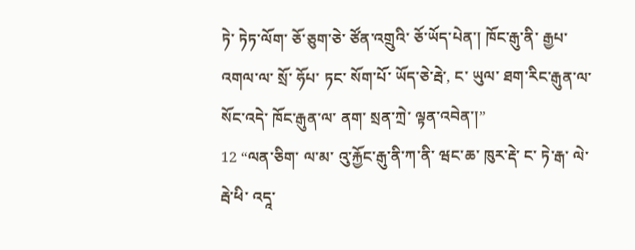ཏེ་ ཏེཏ་ལོག་ ཅོ་ཅུག་ཅེ་ ཙོན་འགྲུའི་ ཅོ་ཡོད་པེན་། ཁོང་རྒུ་ནི་ རྒྱཔ་འགལ་ལ་ སྲོ་ ཧོཔ་ ཏང་ སོག་པོ་ ཡོད་ཅེ་རྦེ་, ང་ ཡུལ་ ཐག་རིང་རྒུན་ལ་ སོང་འདེ་ ཁོང་རྒུན་ལ་ ནག་ སྲན་ཀྲེ་ ལྟན་འབེན་།”
12 “ལན་ཅིག་ ལ་མ་ འུ་རྐྱོང་རྒུ་ནི་ཀ་ནི་ ཝང་ཆ་ ཁུར་རྡེ་ ང་ ཏེ་རྒ་ ལེ་རྦེ་ཕི་ འདཱ་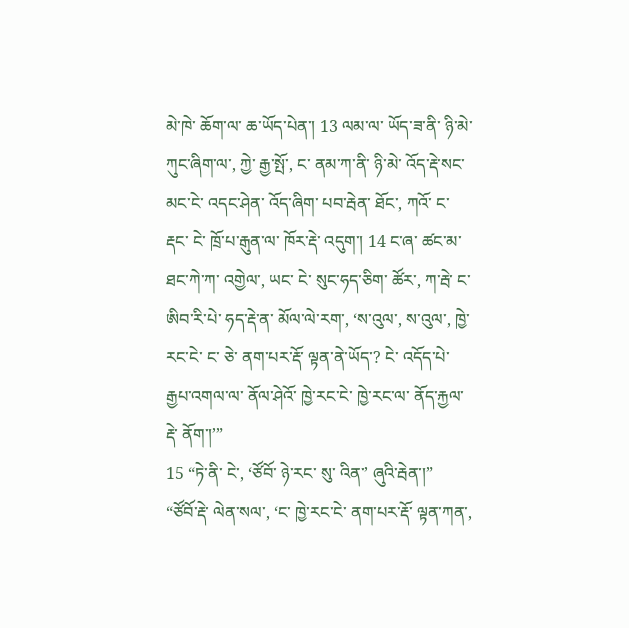མེ་ཁེ་ ཆོག་ལ་ ཆ་ཡོད་པེན་། 13 ལམ་ལ་ ཡོད་ཟ་ནི་ ཉི་མེ་ཀུང་ཞིག་ལ་, ཀྱེ་ རྒྱ་སྤོ་, ང་ ནམ་ཀ་ནི་ ཉི་མེ་ འོད་རྡེ་སང་ མང་ངེ་ འདང་ཤེན་ འོད་ཞིག་ པབ་རྦེན་ ཐོང་, ཀའོ་ ང་ རྡང་ ངེ་ ཁྲོ་པ་རྒུན་ལ་ ཁོར་རྡེ་ འདུག་། 14 ང་ཞ་ ཚང་མ་ ཐང་ཀེ་ཀ་ འགྱེལ་, ཡང་ ངེ་ སུང་ཧད་ཅིག་ ཚོར་, ཀ་རྦེ་ ང་ ཨིབ་རི་པེ་ ཧད་རྡེ་ན་ མོལ་ལེ་རག་, ‘ས་འུལ་, ས་འུལ་, ཁྱེ་རང་ངེ་ ང་ ཅེ་ ནག་པར་རྡོ་ ལྟན་ནེ་ཡོད་? ངེ་ འདོད་པེ་ རྒྱཔ་འགལ་ལ་ ནོལ་ཤེའོ་ ཁྱེ་རང་ངེ་ ཁྱེ་རང་ལ་ ནོད་རྐྱལ་རྡེ་ ནོག་།’”
15 “ཏེ་ནི་ ངེ་, ‘ཙོབོ་ ཉེ་རང་ སུ་ འིན་’ ཞུའི་རྦེན་།”
“ཙོབོ་རྡེ་ ལེན་སལ་, ‘ང་ ཁྱེ་རང་ངེ་ ནག་པར་རྡོ་ ལྟན་ཀན་,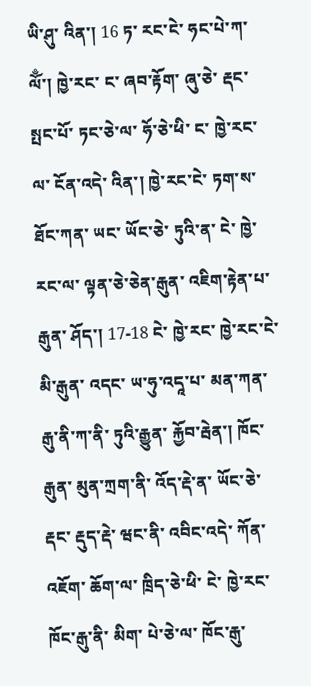ཡི་ཤུ་ འིན་། 16 ཏ་ རང་ངེ་ ཧང་པེ་ཀ་ ལོྃ་། ཁྱེ་རང་ ང་ ཞབ་རྟོག་ ཞུ་ཅེ་ རྡང་ སྤང་པོ་ ཏང་ཅེ་ལ་ ཧོ་ཅེ་ཕི་ ང་ ཁྱེ་རང་ལ་ ངོན་འདེ་ འིན་། ཁྱེ་རང་ངེ་ ཏག་ས་ ཐོང་ཀན་ ཡང་ ཡོང་ཅེ་ ཏུའི་ན་ ངེ་ ཁྱེ་རང་ལ་ ལྟན་ཅེ་ཅེན་རྒུན་ འཇིག་རྟེན་པ་རྒུན་ ཤོད་། 17-18 ངེ་ ཁྱེ་རང་ ཁྱེ་རང་ངེ་ མི་རྒུན་ འདང་ ཡ་ཧུ་འདཱ་པ་ མན་ཀན་རྒུ་ནི་ཀ་ནི་ ཏུའི་རྒྱུན་ རྐྱོབ་རྦེན་། ཁོང་རྒུན་ མུན་ཀྲག་ནི་ འོད་རྡེ་ན་ ཡོང་ཅེ་ རྡང་ རྡུད་རྡེ་ ཝང་ནི་ འབིང་འདེ་ ཀོན་འཇོག་ ཆོག་ལ་ ཁྲིད་ཅེ་ཕི་ ངེ་ ཁྱེ་རང་ ཁོང་རྒུ་ནི་ མིག་ པེ་ཅེ་ལ་ ཁོང་རྒུ་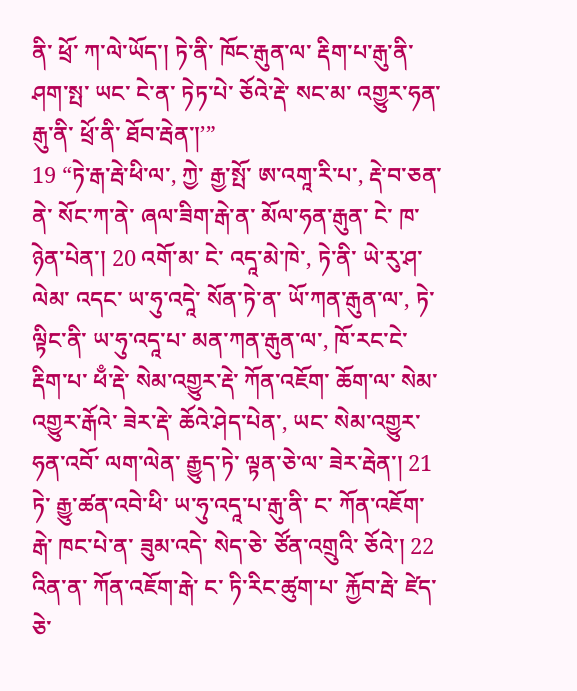ནི་ ཕྲོ་ ཀ་ལེ་ཡོད་། ཏེ་ནི་ ཁོང་རྒུན་ལ་ རྡིག་པ་རྒུ་ནི་ ཤག་སྤ་ ཡང་ ངེ་ན་ ཏེཏ་པེ་ ཅོའེ་རྡེ་ སང་མ་ འགྱུར་ཧན་རྒུ་ནི་ ཕྲོ་ནི་ ཐོབ་རྦེན་།’”
19 “ཏེ་རྒ་རྦེ་ཕི་ལ་, ཀྱེ་ རྒྱ་སྤོ་ ཨ་འགཱ་རི་པ་, རྡེ་བ་ཅན་ནེ་ སོང་ཀ་ནེ་ ཞལ་ཟིག་རྒེ་ན་ མོལ་ཧན་རྒུན་ ངེ་ ཁ་ཉེན་པེན་། 20 འགོ་མ་ ངེ་ འདཱ་མེ་ཁེ་, ཏེ་ནི་ ཡེ་རུ་ཤ་ལེམ་ འདང་ ཡ་ཧུ་འདཱེ་ སོན་ཏེ་ན་ ཡོ་ཀན་རྒུན་ལ་, ཏེ་ལྟིང་ནི་ ཡ་ཧུ་འདཱ་པ་ མན་ཀན་རྒུན་ལ་, ཁོ་རང་ངེ་ རྡིག་པ་ ཕྃ་རྡེ་ སེམ་འགྱུར་རྡེ་ ཀོན་འཇོག་ ཆོག་ལ་ སེམ་འགྱུར་རྒོའེ་ ཟེར་རྡེ་ ཆོའེ་ཤེད་པེན་, ཡང་ སེམ་འགྱུར་ཧན་འབོ་ ལག་ལེན་ རྒྱུད་ཏེ་ ལྟན་ཅེ་ལ་ ཟེར་རྦེན་། 21 ཏེ་ རྒྱུ་ཚན་འབེ་ཕི་ ཡ་ཧུ་འདཱ་པ་རྒུ་ནི་ ང་ ཀོན་འཇོག་རྒེ་ ཁང་པེ་ན་ ཟུམ་འདེ་ སེད་ཅེ་ ཙོན་འགྲུའི་ ཅོའེ་། 22 འིན་ན་ ཀོན་འཇོག་རྒེ་ ང་ ཏི་རིང་ཚུག་པ་ རྐྱོབ་རྦེ་ ཛེད་ཅེ་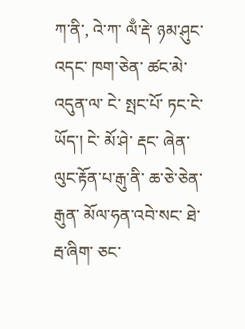ཀ་ནི་, འེ་ཀ་ ལྃ་རྡེ་ ཉམ་ཤུང་ འདང་ ཁག་ཅེན་ ཚང་མེ་ འདུན་ལ་ ངེ་ སྤང་པོ་ ཏང་ངེ་ཡོད་། ངེ་ མོ་ཤེ་ རྡང་ ཞེན་ ལུང་རྟོན་པ་རྒུ་ནི་ ཆ་ཅེ་ཅེན་རྒུན་ མོལ་ཧན་འབེ་སང་ ཐེ་རྦ་ཞིག་ ཅང་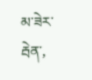མ་ཟེར་རྦེན་,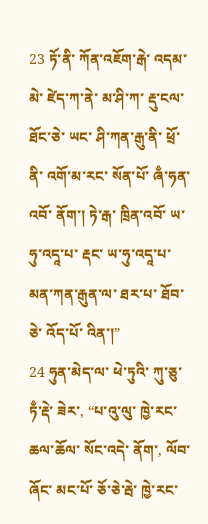23 ཏོ་ནི་ ཀོན་འཇོག་རྒེ་ འདམ་མེ་ ཛེད་ཀ་ནེ་ མ་ཤི་ཀ་ རྡུ་ངལ་ ཐོང་ཅེ་ ཡང་ ཤི་ཀན་རྒུ་ནི་ ཕྲོ་ནི་ འགོ་མ་རང་ སོན་པོ་ ཞྃ་ཧན་འབོ་ ནོག་། ཏེ་རྒ་ ཁྲིན་འབོ་ ཡ་ཧུ་འདཱ་པ་ རྡང་ ཡ་ཧུ་འདཱ་པ་ མན་ཀན་རྒུན་ལ་ ཐར་པ་ ཐོབ་ཅེ་ འོད་པོ་ འིན་།”
24 ཧུན་མེད་ལ་ ཕེ་ཏུའི་ ཀུ་ཅུ་ ཏྃ་རྡེ་ ཟེར་, “པ་འུ་ལུ་ ཁྱེ་རང་ ཆལ་ཆོལ་ སོང་འདེ་ ནོག་, ལོབ་ཞོང་ མང་པོ་ ཅོ་ཅེ་རྦེ་ ཁྱེ་རང་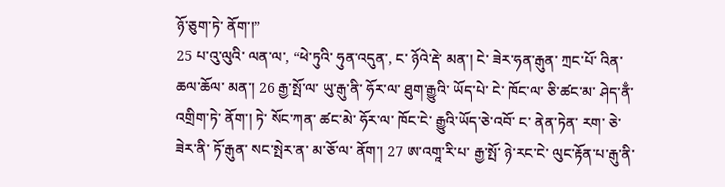ཉོ་ཅུག་ཏེ་ ནོག་།”
25 པ་འུ་ལུའི་ ལན་ལ་, “ཕེ་ཏུའི་ ཧུན་འདུན་, ང་ ཉོའེ་རྡེ་ མན་། ངེ་ ཟེར་ཧན་རྒུན་ ཀྲང་པོ་ འིན་ ཆལ་ཆོལ་ མན་། 26 རྒྱ་སྤོ་ལ་ ཡུ་རྒུ་ནི་ ཧོར་ལ་ ཐུག་རྒྱུའི་ ཡོད་པེ་ ངེ་ ཁོང་ལ་ ཅི་ཚང་མ་ ཤེད་ནྃ་ འགྲིག་ཏེ་ ནོག་། ཏེ་ སོང་ཀན་ ཚང་མེ་ ཧོར་ལ་ ཁོང་ངེ་ རྒྱུའི་ཡོད་ཅེ་འབོ་ ང་ ནེན་ཏེན་ རག་ ཅེ་ཟེར་ནི་ ཏོ་རྒུན་ སང་སྤེར་ན་ མ་ཅོ་ལ་ ནོག་། 27 ཨ་འགཱ་རི་པ་ རྒྱ་སྤོ་ ཉེ་རང་ངེ་ ལུང་རྟོན་པ་རྒུ་ནི་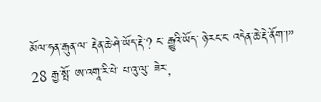མོལ་ཧན་རྒུན་ལ་ རྡེན་ཆེ་ཤེ་ཡོད་རྡེ་? ང་ རྒྱུའི་ཡོད་ ཉེ་རང་ང་ འདེན་ཆེ་རྡེ་ནོག་།”
28 རྒྱ་སྤོ་ ཨ་འགཱ་རི་པེ་ པ་འུ་ལུ་ ཟེར་,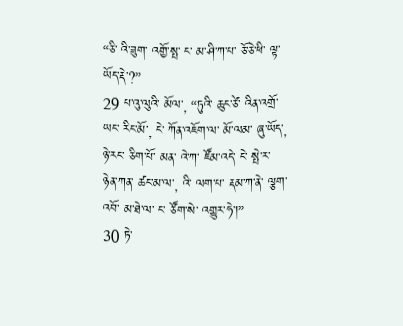“ཅི་ འི་ཟུག་ འགྱོ་སྤ་ ང་ མ་ཤི་ཀ་པ་ ཅོ་ཅེ་ཕི་ ལྟ་ཡོད་རྡེ་?”
29 པ་འུ་ལུའི་ མོལ་, “ཏུའི་ ཆུང་ཙེ་ འིན་འགྲོ་ ཡང་ རིང་མོ་, ངེ་ ཀོན་འཇོག་ལ་ མོ་ལམ་ ཞུ་ཡོད་, ཉེ་རང་ ཅིག་པོ་ མན་ འེ་ཀ་ ཛོམ་འདེ་ ངེ་ སྤེ་ར་ ཉེན་ཀན་ ཚང་མ་ལ་, འི་ ལག་པ་ རྡམ་ཀ་ནེ་ ལྕག་འབོ་ མ་ཐེ་ལ་ ང་ ཙོག་སེ་ འགྱུར་ཧེ་།”
30 ཏེ་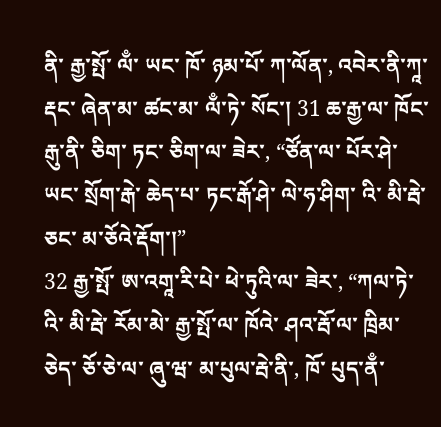ནི་ རྒྱ་སྤོ་ ལྃ་ ཡང་ ཁོ་ ཉམ་པོ་ ཀ་ལོན་, འབེར་ནི་ཀཱ་ རྡང་ ཞེན་མ་ ཚང་མ་ ལྃ་ཏེ་ སོང་། 31 ཆ་རྒྱ་ལ་ ཁོང་རྒུ་ནི་ ཅིག་ ཏང་ ཅིག་ལ་ ཟེར་, “ཙོན་ལ་ པོར་ཤེ་ ཡང་ སྲོག་རྒེ་ ཆེད་པ་ ཏང་རྒོ་ཤེ་ ལེ་ཧ་ཤིག་ འི་ མི་རྦེ་ ཅང་ མ་ཅོའེ་རྡོག་།”
32 རྒྱ་སྤོ་ ཨ་འགཱ་རི་པེ་ ཕེ་ཏུའི་ལ་ ཟེར་, “ཀལ་ཏེ་ འི་ མི་རྦེ་ རོམ་མེ་ རྒྱ་སྤོ་ལ་ ཁོའེ་ ཤའ་རྦོ་ལ་ ཁྲིམ་ཅེད་ ཅོ་ཅེ་ལ་ ཞུ་ཝ་ མ་པུལ་རྦེ་ནི་, ཁོ་ པུད་ནྃ་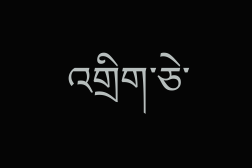འགྲིག་ཅེ་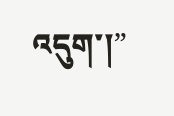འདུག་།”